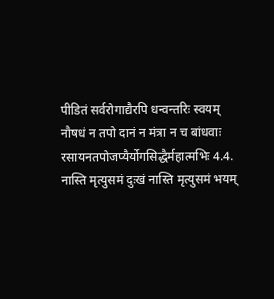पीडितं सर्वरोगाद्यैरपि धन्वन्तरिः स्वयम्
नौषधं न तपो दानं न मंत्रा न च बांधवाः
रसायनतपोजप्यैर्योगसिद्धैर्महात्मभिः 4.4.
नास्ति मृत्युसमं दुःखं नास्ति मृत्युसमं भयम्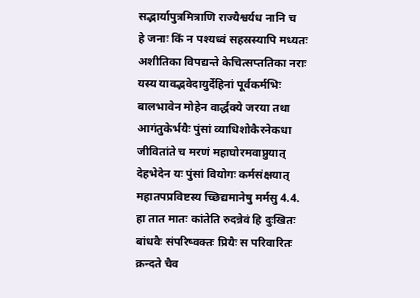सद्भार्यापुत्रमित्राणि राज्यैश्वर्यध नानि च
हे जनाः किं न पश्यध्वं सहस्रस्यापि मध्यतः
अशीतिका विपद्यन्ते केचित्सप्ततिका नराः
यस्य यावद्भवेदायुर्देहिनां पूर्वकर्मभिः
बालभावेन मोहेन वार्द्धक्ये जरया तथा
आगंतुकेर्भयैः पुंसां व्याधिशोकैरनेकधा
जीवितांते च मरणं महाघोरमवाप्नुयात्
देहभेदेन यः पुंसां वियोगः कर्मसंक्षयात्
महातपप्रविष्टस्य च्छिद्यमानेषु मर्मसु 4.4.
हा तात मातः कांतेति रुदन्नेवं हि दुःखितः
बांधवैः संपरिष्वक्तः प्रियैः स परिवारितः
क्रन्दते चैव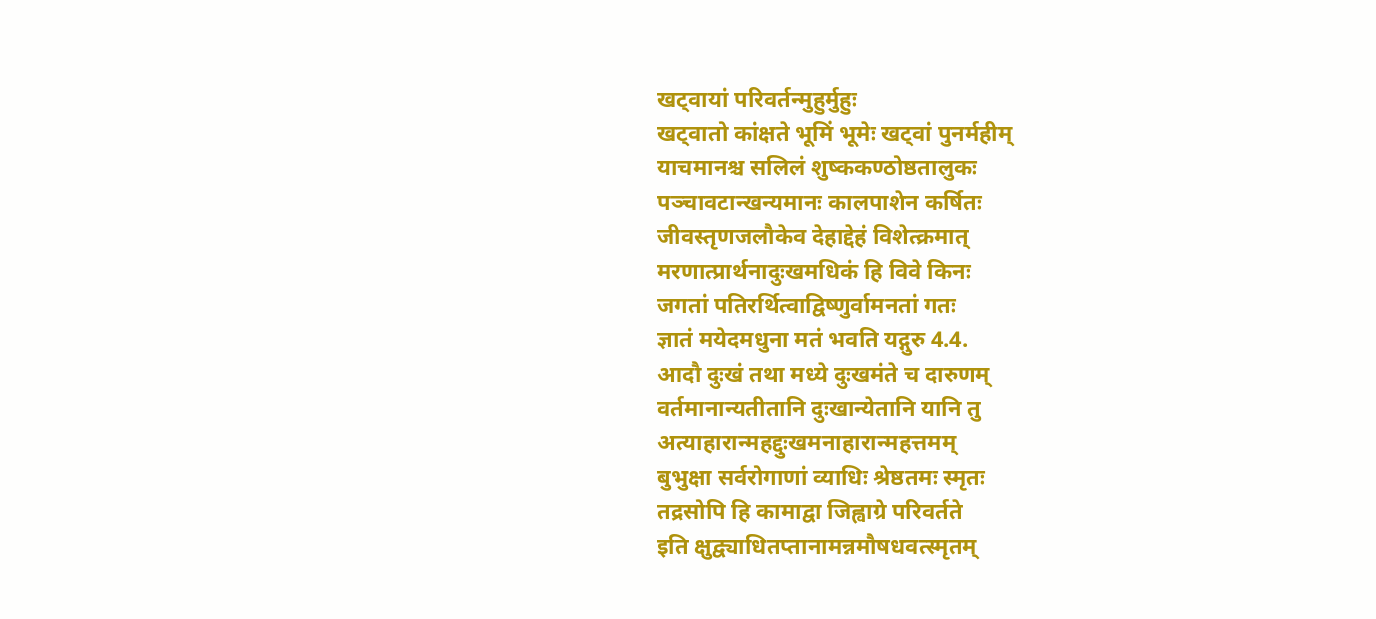खट्वायां परिवर्तन्मुहुर्मुहुः
खट्वातो कांक्षते भूमिं भूमेः खट्वां पुनर्महीम्
याचमानश्च सलिलं शुष्ककण्ठोष्ठतालुकः
पञ्चावटान्खन्यमानः कालपाशेन कर्षितः
जीवस्तृणजलौकेव देहाद्देहं विशेत्क्रमात्
मरणात्प्रार्थनादुःखमधिकं हि विवे किनः
जगतां पतिरर्थित्वाद्विष्णुर्वामनतां गतः
ज्ञातं मयेदमधुना मतं भवति यद्गुरु 4.4.
आदौ दुःखं तथा मध्ये दुःखमंते च दारुणम्
वर्तमानान्यतीतानि दुःखान्येतानि यानि तु
अत्याहारान्महद्दुःखमनाहारान्महत्तमम्
बुभुक्षा सर्वरोगाणां व्याधिः श्रेष्ठतमः स्मृतः
तद्रसोपि हि कामाद्वा जिह्वाग्रे परिवर्तते
इति क्षुद्व्याधितप्तानामन्नमौषधवत्स्मृतम्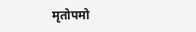मृतोपमो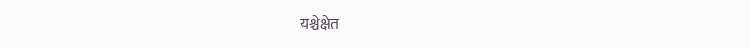यश्चेक्षेत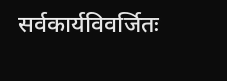सर्वकार्यविवर्जितः